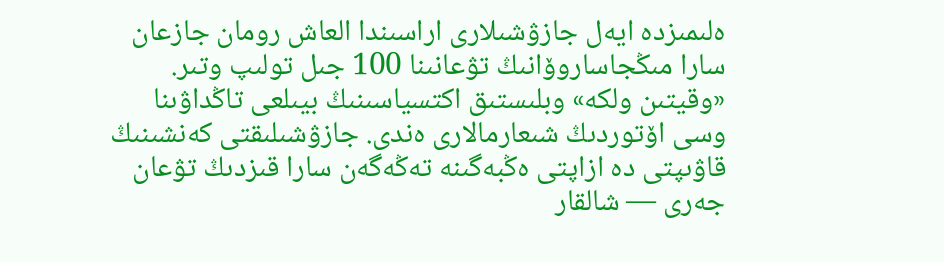ەلىمىزدە ايەل جازۋشىلارى اراسىندا العاش رومان جازعان سارا مىڭجاساروۆانىڭ تۋعانىنا 100 جىل تولىپ وتىر. «وقيتىن ولكە» وبلىستىق اكتسياسىنىڭ بيىلعى تاڭداۋىنا وسى اۆتوردىڭ شىعارمالارى ەندى. جازۋشىلىقتى كەنشىنىڭ قاۋىپتى دە ازاپتى ەڭبەگىنە تەڭەگەن سارا قىزدىڭ تۋعان جەرى — شالقار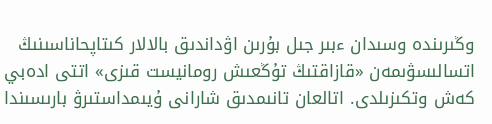وڭىرىندە وسىدان ءبىر جىل بۇرىن اۋداندىق بالالار كىتاپحاناسىنىڭ اتسالىسۋىمەن «قازاقتىڭ تۇڭعىش رومانيست قىزى» اتتى ادەبي كەش وتكىزىلدى. اتالعان تانىمدىق شارانى ۇيىمداستىرۋ بارىسىندا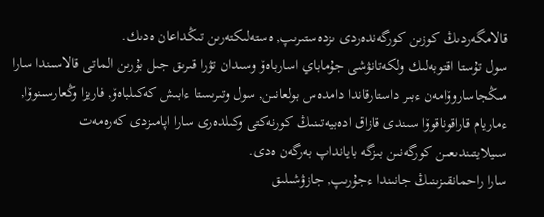قالامگەردىڭ كوزىن كورگەندەردى ىزدەستىرىپ, ەستەلىكتەرىن تىڭداعان ەدىك.
سول تۇستا اقتوبەلىك ولكەتانۋشى جۇماباي اسارباەۆ وسىدان تۋرا قىرىق جىل بۇرىن الماتى قالاسىندا سارا مىڭجاساروۆامەن ءبىر داستارقاندا دامدەس بولعانىن, سول وتىرىستا ءابىش كەكىلباەۆ, فاريزا وڭعارسىنوۆا, ءماريام قاراقوناقوۆا سىندى قازاق ادەبيەتىنىڭ كورنەكتى وكىلدەرى سارا اپامىزدى كەرەمەت سىيلايتىندىعىن كورگەنىن بىزگە بايانداپ بەرگەن ەدى.
سارا راحمانقىزىنىڭ جانىندا ءجۇرىپ, جازۋشىلىق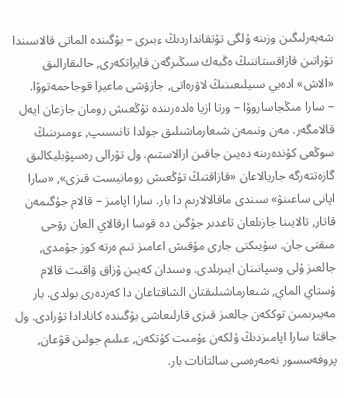شەبەرلىگىن وزىنە ۇلگى تۇتقانداردىڭ ءبىرى – بۇگىندە الماتى قالاسىندا تۇراتىن قازاقستاننىڭ ەڭبەك سىڭىرگەن قايراتكەرى, حالىقارالىق «الاش» ادەبي سىيلىعىنىڭ لاۋرەاتى, جازۋشى ماعيرا قوجاحمەتوۆا.
– سارا مىڭجاساروۆا – ورتا ازيا ەلدەرىندە تۇڭعىش رومان جازعان ايەل قالامگەر. مەن ونىمەن شىعارماشىلىق جولدا تانىسىپ, ءومىرىنىڭ سوڭعى كۇندەرىنە دەيىن جاقىن ارالاستىم. ول تۋرالى رەسپۋبليكالىق گازەتتەرگە جاريالاعان «قازاقتىڭ تۇڭعىش رومانيست قىزى», «سارا اپانى ساعىنۋ» سىندى ماقالالارىم دا بار. سارا اپامىز – قالام جۇگىمەن قاتار, تالايىنا جازىلعان تاعدىر جۇگىن دە قوسا ارقالاي العان رۋحى مىقتى جان. سۇيىكتى جارى مۇقىش اعامىز تىم ەرتە كوز جۇمدى, جالعىز ۇلى وسپانىنان ايىرىلدى. وسىدان كەيىن ۇزاق ۋاقىت قالام ۇستاي الماي, شىعارماشىلىقتان الشاقتاعان دا كەزدەرى بولدى. بار مەيىرىمىن توككەن جالعىز قىزى قارلىعاشى بۇگىندە كانادادا تۇرادى. ول جاقتا سارا اپامىزدىڭ ۇلكەن ءۇمىت كۇتكەن, عىلىم جولىن قۋعان, پروفەسسور نەمەرەسى سالتانات بار.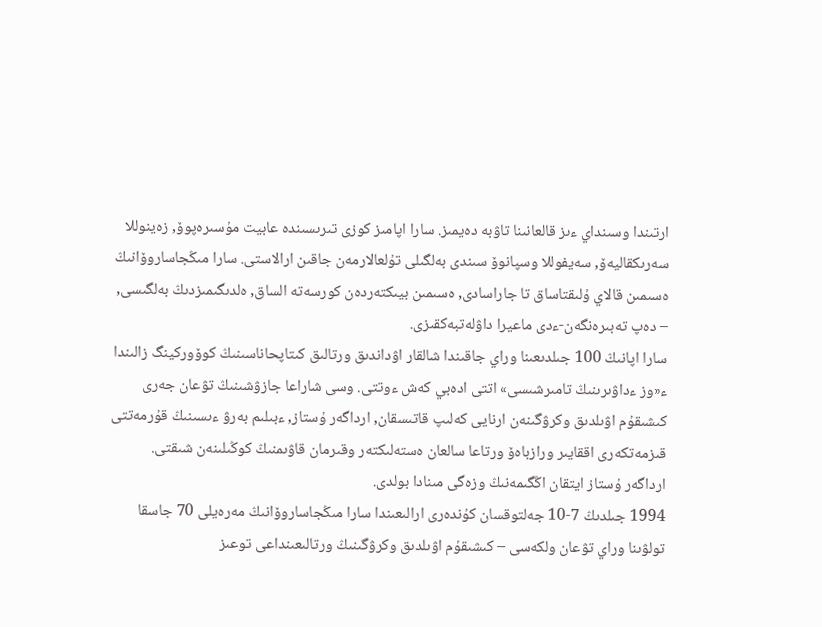ارتىندا وسىنداي ءىز قالعانىنا تاۋبە دەيمىز. سارا اپامىز كوزى تىرىسىندە عابيت مۇسىرەپوۆ, زەينوللا سەرىكقاليەۆ, سەيفوللا وسپانوۆ سىندى بەلگىلى تۇلعالارمەن جاقىن ارالاستى. سارا مىڭجاساروۆانىڭ ەسىمىن قالاي ۇلىقتاساق تا جاراسادى, ەسىمىن بيىكتەردەن كورسەتە الساق, ەلدىگىمىزدىڭ بەلگىسى, – دەپ تەبىرەنگەن-ءدى ماعيرا داۋلەتبەكقىزى.
سارا اپانىڭ 100 جىلدىعىنا وراي جاقىندا شالقار اۋداندىق ورتالىق كىتاپحاناسىنىڭ كوۆوركينگ زالىندا ء«وز ءداۋىرىنىڭ تامىرشىسى» اتتى ادەبي كەش ءوتتى. وسى شاراعا جازۋشىنىڭ تۋعان جەرى كىشىقۇم اۋىلدىق وكرۋگىنەن ارنايى كەلىپ قاتىسقان, ارداگەر ۇستاز, ءبىلىم بەرۋ ءىسىنىڭ قۇرمەتتى قىزمەتكەرى اققايىر ورازباەۆ ورتاعا سالعان ەستەلىكتەر وقىرمان قاۋىمنىڭ كوڭىلىنەن شىقتى. ارداگەر ۇستاز ايتقان اڭگىمەنىڭ وزەگى مىنادا بولدى.
1994 جىلدىڭ 7-10 جەلتوقسان كۇندەرى ارالىعىندا سارا مىڭجاساروۆانىڭ مەرەيلى 70 جاسقا تولۋىنا وراي تۋعان ولكەسى – كىشىقۇم اۋىلدىق وكرۋگىنىڭ ورتالىعىنداعى توعىز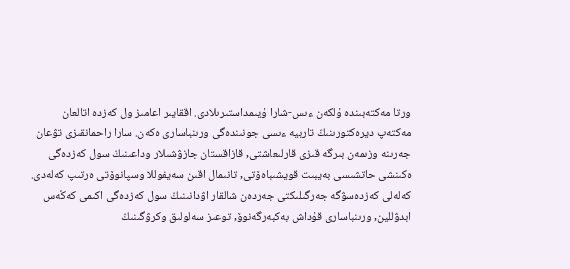ورتا مەكتەبىندە ۇلكەن ءىس-شارا ۇيىمداستىرىلادى. اققايىر اعامىز ول كەزدە اتالعان مەكتەپ ديرەكتورىنىڭ تاربيە ءىسى جونىندەگى ورىنباسارى ەكەن. سارا راحمانقىزى تۋعان جەرىنە وزىمەن بىرگە قىزى قارلىعاشتى, قازاقستان جازۋشىلار وداعىنىڭ سول كەزدەگى ەكىنشى حاتشىسى بەيبىت قويشىباەۆتى, تانىمال اقىن سەيفوللا وسپانوۆتى ەرتىپ كەلەدى. كەلەلى كەزدەسۋگە جەرگىلىكتى جەردەن شالقار اۋدانىنىڭ سول كەزدەگى اكىمى كەڭەس ابدۋللين, ورىنباسارى قۇداش بەكبەرگەنوۆ, توعىز سەلولىق وكرۋگىنىڭ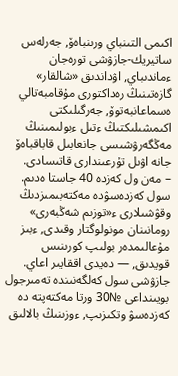اكىمى التىنباي ورىنباەۆ, جەرلەس ساتيريك-جازۋشى تورەجان ءماندىباي, اۋداندىق «شالقار» گازەتىنىڭ رەداكتورى مۇقامبەتالي ەسماعانبەتوۆ, جەرگىلىكتى اكىمشىلىكتىڭ ءتىل ءبولىمىنىڭ مەڭگەرۋشىسى جانعابىل قاباقباەۆ جانە اۋىل تۇرعىندارى قاتىسادى.
– مەن ول كەزدە 40 جاستا ەدىم. سول كەزدەسۋدە مەكتەبىمىزدىڭ وقۋشىلارى ء«توزىم شەڭبەرى» رومانىنان مونولوگتار وقىدى, ءبىز مۇعالىمدەر بولىپ كورىنىس قويدىق, — دەيدى اققايىر اعاي.
جازۋشى سول كەلگەنىندە تەمىرجول بويىنداعى №30 ورتا مەكتەپتە دە كەزدەسۋ وتكىزىپ, ءوزىنىڭ بالالىق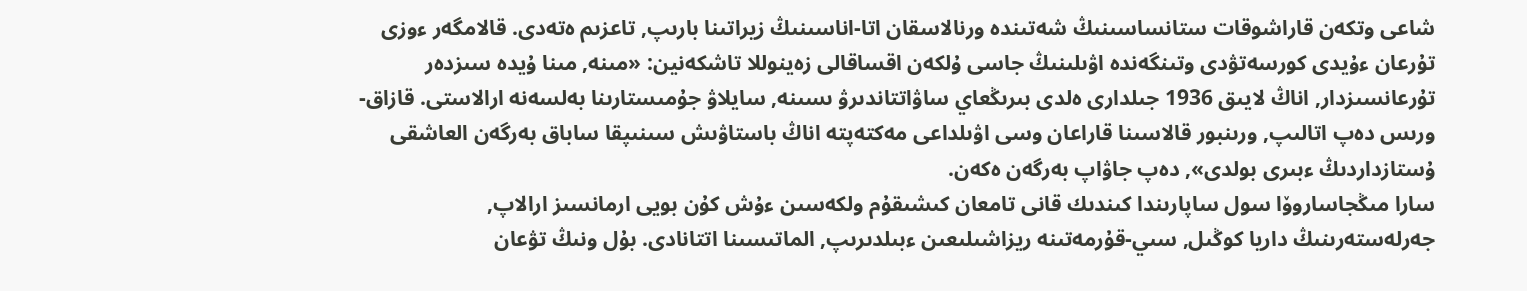شاعى وتكەن قاراشوقات ستانساسىنىڭ شەتىندە ورنالاسقان اتا-اناسىنىڭ زيراتىنا بارىپ, تاعزىم ەتەدى. قالامگەر ءوزى تۇرعان ءۇيدى كورسەتۋدى وتىنگەندە اۋىلىنىڭ جاسى ۇلكەن اقساقالى زەينوللا تاشكەنين: «مىنە, مىنا ۇيدە سىزدەر تۇرعانسىزدار, اناڭ لايىق 1936 جىلدارى ەلدى بىرىڭعاي ساۋاتتاندىرۋ ىسىنە, سايلاۋ جۇمىستارىنا بەلسەنە ارالاستى. قازاق-ورىس دەپ اتالىپ, ورىنبور قالاسىنا قاراعان وسى اۋىلداعى مەكتەپتە اناڭ باستاۋىش سىنىپقا ساباق بەرگەن العاشقى ۇستازداردىڭ ءبىرى بولدى», دەپ جاۋاپ بەرگەن ەكەن.
سارا مىڭجاساروۆا سول ساپارىندا كىندىك قانى تامعان كىشىقۇم ولكەسىن ءۇش كۇن بويى ارمانسىز ارالاپ, جەرلەستەرىنىڭ داريا كوڭىل, سىي-قۇرمەتىنە ريزاشىلىعىن ءبىلدىرىپ, الماتىسىنا اتتانادى. بۇل ونىڭ تۋعان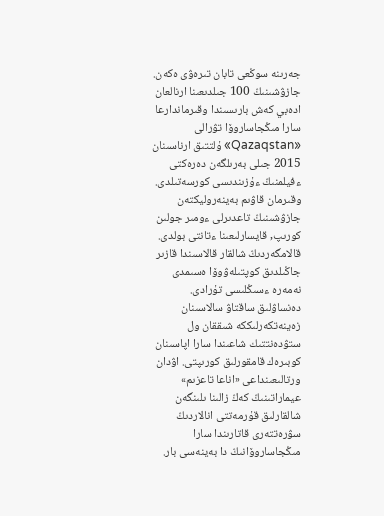جەرىنە سوڭعى تابان تىرەۋى ەكەن.
جازۋشىنىڭ 100 جىلدىعىنا ارنالعان ادەبي كەش بارىسىندا وقىرماندارعا سارا مىڭجاساروۆا تۋرالى «Qazaqstan» ۇلتتىق ارناسىنان 2015 جىلى بەرىلگەن دەرەكتى ءفيلمنىڭ ءۇزىندىسى كورسەتىلدى. وقىرمان قاۋىم بەينەروليكتەن جازۋشىنىڭ تاعدىرلى ءومىر جولىن كورىپ, قايسارلىعىنا ءتانتى بولدى.
قالامگەردىڭ شالقار قالاسىندا قازىر جاڭىلدىق كوپتىلەۋوۆا ەسىمدى نەمەرە ءسىڭلىسى تۇرادى. دەنساۋلىق ساقتاۋ سالاسىنان زەينەتكەرلىككە شىققان ول ستۋدەنتتىك شاعىندا سارا اپاسىنان كوبىرەك قامقورلىق كورىپتى. اۋدان ورتالىعىنداعى «اناعا تاعزىم» عيماراتىنىڭ كەڭ زالىنا ىلىنگەن شالقارلىق قۇرمەتتى انالاردىڭ سۋرەتتەرى قاتارىندا سارا مىڭجاساروۆانىڭ دا بەينەسى بار.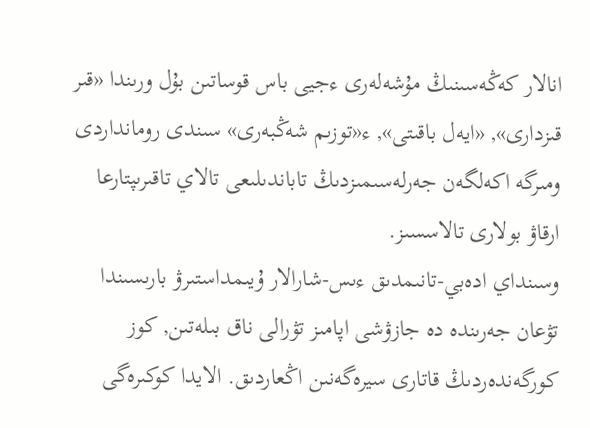انالار كەڭەسىنىڭ مۇشەلەرى ءجيى باس قوساتىن بۇل ورىندا «قىر قىزدارى», «ايەل باقىتى», ء«توزىم شەڭبەرى» سىندى رومانداردى ومىرگە اكەلگەن جەرلەسىمىزدىڭ تاباندىلىعى تالاي تاقىرىپتارعا ارقاۋ بولارى تالاسسىز.
وسىنداي ادەبي-تانىمدىق ءىس-شارالار ۇيىمداستىرۋ بارىسىندا تۋعان جەرىندە دە جازۋشى اپامىز تۋرالى ناق بىلەتىن, كوز كورگەندەردىڭ قاتارى سيرەگەنىن اڭعاردىق. الايدا كوكىرەگى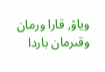وياۋ, قارا ورمان وقىرمان باردا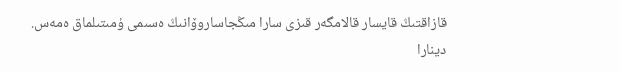قازاقتىڭ قايسار قالامگەر قىزى سارا مىڭجاساروۆانىڭ ەسىمى ۇمىتىلماق ەمەس.
دينارا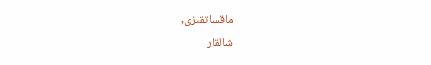ماقساتقىزى,
شالقار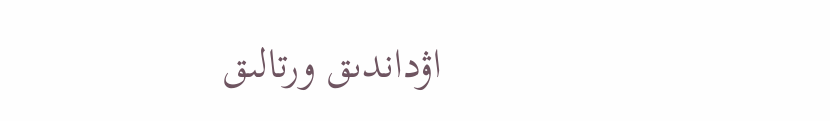اۋداندىق ورتالىق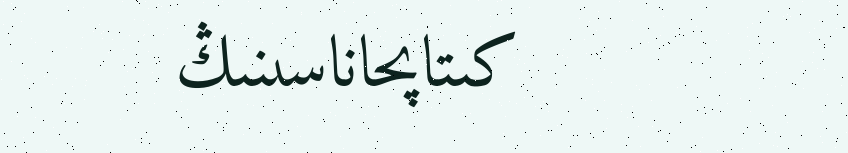كىتاپحاناسىنىڭ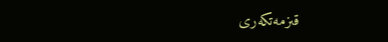قىزمەتكەرى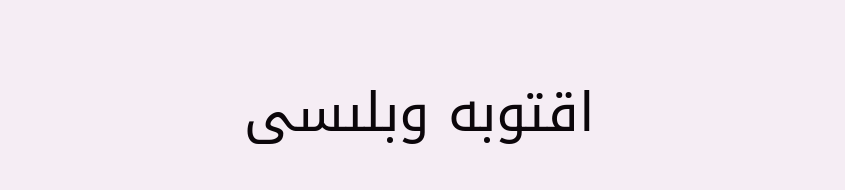اقتوبە وبلىسى